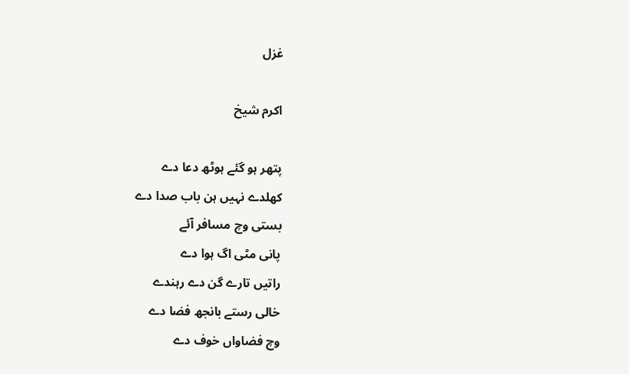غزل

اکرم شیخ

پتھر ہو گئے ہوٹھ دعا دے
کھلدے نہیں ہن باب صدا دے
بستی وچ مسافر آئے
پانی مٹی اگ ہوا دے
راتیں تارے گن دے رہندے
خالی رستے بانجھ فضا دے
وچ فضاواں خوف دے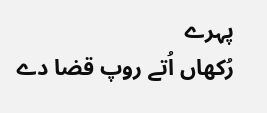پہرے
رُکھاں اُتے روپ قضا دے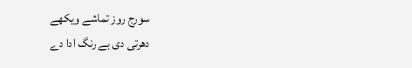سورج روز تماشے ویکھے
دھرتی دی بے رنگ ادا دے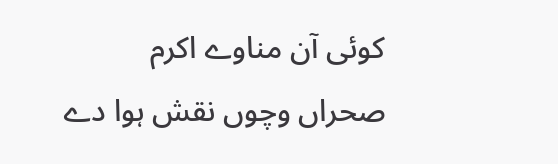کوئی آن مناوے اکرم
صحراں وچوں نقش ہوا دے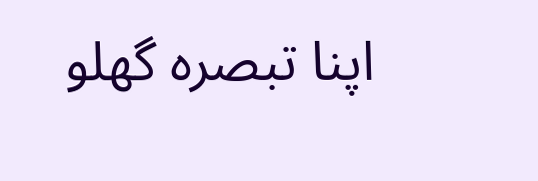اپنا تبصرہ گھلو